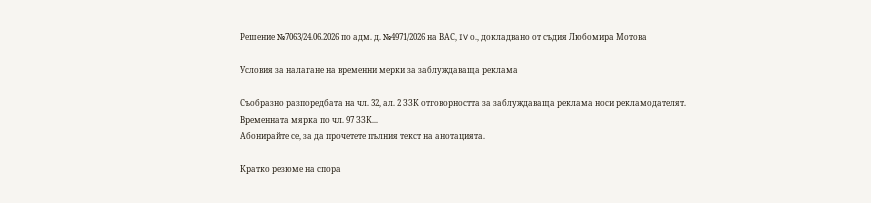Решение №7063/24.06.2026 по адм. д. №4971/2026 на ВАС, IV о., докладвано от съдия Любомира Мотова

Условия за налагане на временни мерки за заблуждаваща реклама

Съобразно разпоредбата на чл. 32, ал. 2 ЗЗК отговорността за заблуждаваща реклама носи рекламодателят. Временната мярка по чл. 97 ЗЗК...
Абонирайте се, за да прочетете пълния текст на анотацията.

Кратко резюме на спора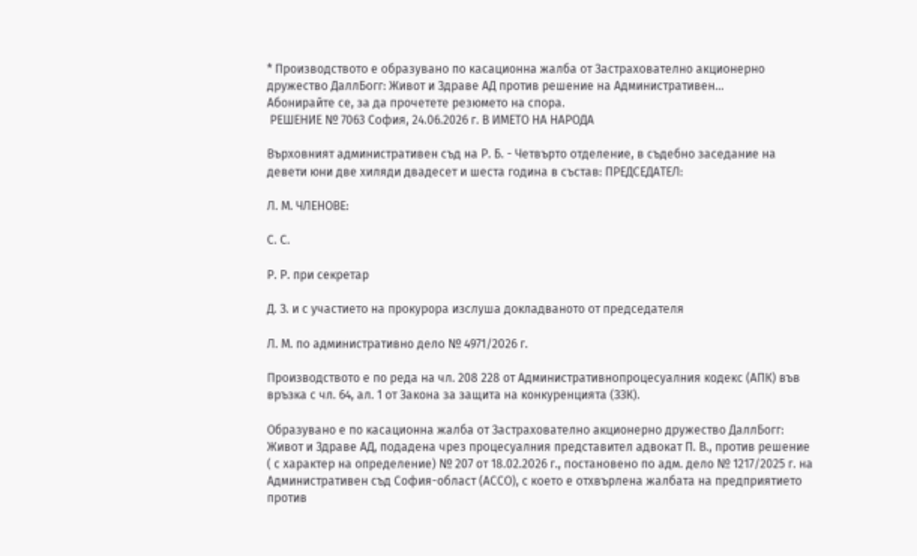* Производството е образувано по касационна жалба от Застрахователно акционерно дружество ДаллБогг: Живот и Здраве АД против решение на Административен...
Абонирайте се, за да прочетете резюмето на спора.
 РЕШЕНИЕ № 7063 София, 24.06.2026 г. В ИМЕТО НА НАРОДА

Върховният административен съд на Р. Б. - Четвърто отделение, в съдебно заседание на девети юни две хиляди двадесет и шеста година в състав: ПРЕДСЕДАТЕЛ:

Л. М. ЧЛЕНОВЕ:

С. С.

Р. Р. при секретар

Д. З. и с участието на прокурора изслуша докладваното от председателя

Л. М. по административно дело № 4971/2026 г.

Производството е по реда на чл. 208 228 от Административнопроцесуалния кодекс (АПК) във връзка с чл. 64, ал. 1 от Закона за защита на конкуренцията (ЗЗК).

Образувано е по касационна жалба от Застрахователно акционерно дружество ДаллБогг: Живот и Здраве АД, подадена чрез процесуалния представител адвокат П. В., против решение ( с характер на определение) № 207 от 18.02.2026 г., постановено по адм. дело № 1217/2025 г. на Административен съд София-област (АССО), с което е отхвърлена жалбата на предприятието против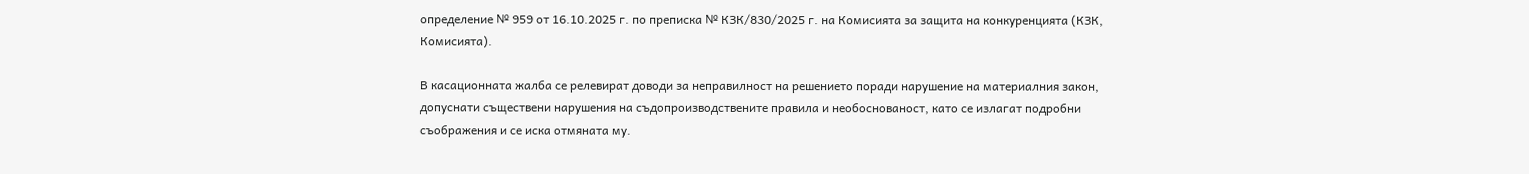определение № 959 от 16.10.2025 г. по преписка № КЗК/830/2025 г. на Комисията за защита на конкуренцията (КЗК, Комисията).

В касационната жалба се релевират доводи за неправилност на решението поради нарушение на материалния закон, допуснати съществени нарушения на съдопроизводствените правила и необоснованост, като се излагат подробни съображения и се иска отмяната му.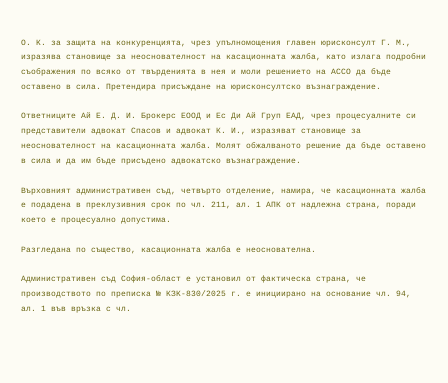О. К. за защита на конкуренцията, чрез упълномощения главен юрисконсулт Г. М., изразява становище за неоснователност на касационната жалба, като излага подробни съображения по всяко от твърденията в нея и моли решението на АССО да бъде оставено в сила. Претендира присъждане на юрисконсултско възнаграждение.

Ответниците Ай Е. Д. И. Брокерс ЕООД и Ес Ди Ай Груп ЕАД, чрез процесуалните си представители адвокат Спасов и адвокат К. И., изразяват становище за неоснователност на касационната жалба. Молят обжалваното решение да бъде оставено в сила и да им бъде присъдено адвокатско възнаграждение.

Върховният административен съд, четвърто отделение, намира, че касационната жалба е подадена в преклузивния срок по чл. 211, ал. 1 АПК от надлежна страна, поради което е процесуално допустима.

Разгледана по същество, касационната жалба е неоснователна.

Административен съд София-област е установил от фактическа страна, че производството по преписка № КЗК-830/2025 г. е инициирано на основание чл. 94, ал. 1 във връзка с чл.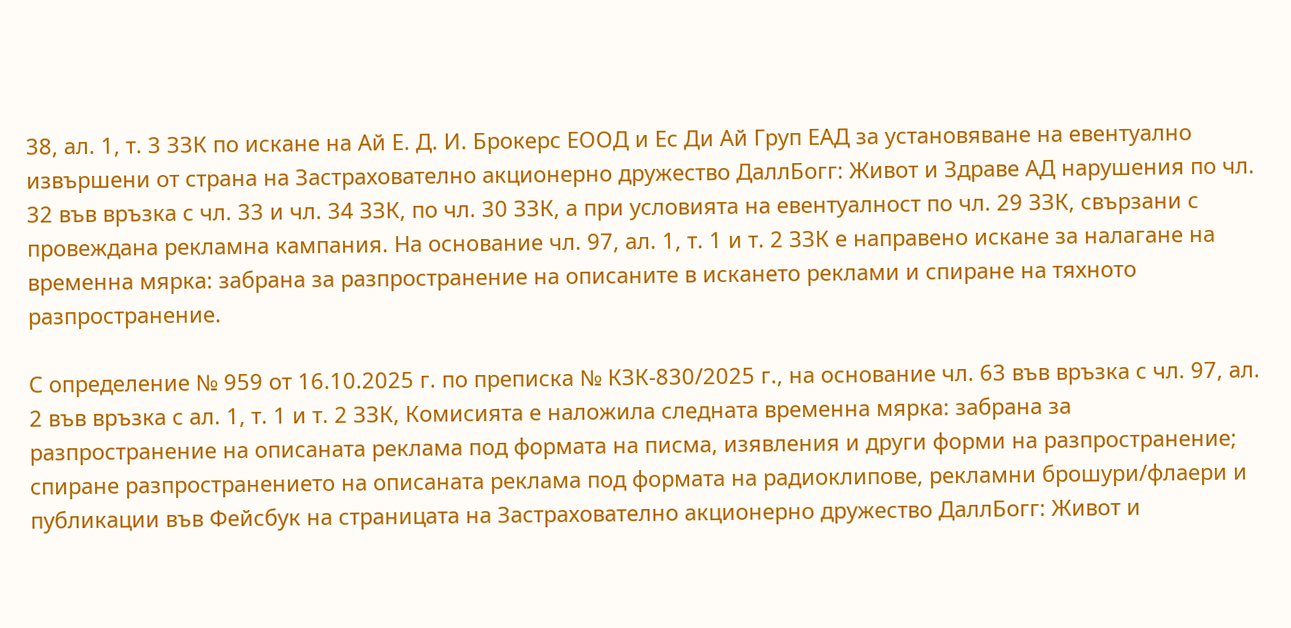38, ал. 1, т. 3 ЗЗК по искане на Ай Е. Д. И. Брокерс ЕООД и Ес Ди Ай Груп ЕАД за установяване на евентуално извършени от страна на Застрахователно акционерно дружество ДаллБогг: Живот и Здраве АД нарушения по чл. 32 във връзка с чл. 33 и чл. 34 ЗЗК, по чл. 30 ЗЗК, а при условията на евентуалност по чл. 29 ЗЗК, свързани с провеждана рекламна кампания. На основание чл. 97, ал. 1, т. 1 и т. 2 ЗЗК е направено искане за налагане на временна мярка: забрана за разпространение на описаните в искането реклами и спиране на тяхното разпространение.

С определение № 959 от 16.10.2025 г. по преписка № КЗК-830/2025 г., на основание чл. 63 във връзка с чл. 97, ал. 2 във връзка с ал. 1, т. 1 и т. 2 ЗЗК, Комисията е наложила следната временна мярка: забрана за разпространение на описаната реклама под формата на писма, изявления и други форми на разпространение; спиране разпространението на описаната реклама под формата на радиоклипове, рекламни брошури/флаери и публикации във Фейсбук на страницата на Застрахователно акционерно дружество ДаллБогг: Живот и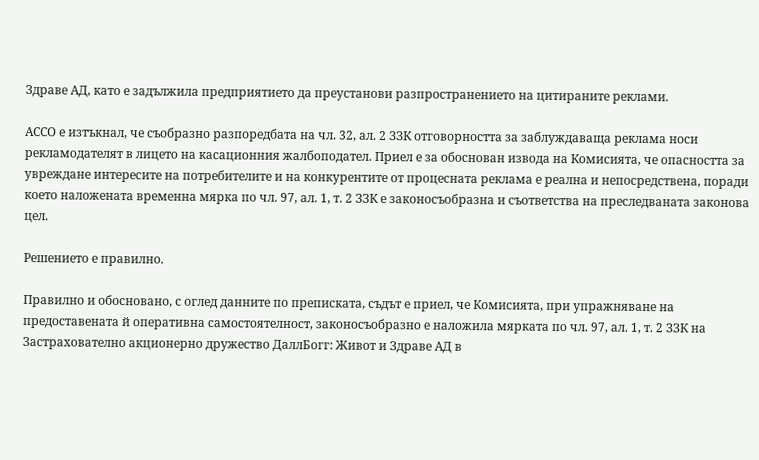Здраве АД, като е задължила предприятието да преустанови разпространението на цитираните реклами.

АССО е изтъкнал, че съобразно разпоредбата на чл. 32, ал. 2 ЗЗК отговорността за заблуждаваща реклама носи рекламодателят в лицето на касационния жалбоподател. Приел е за обоснован извода на Комисията, че опасността за увреждане интересите на потребителите и на конкурентите от процесната реклама е реална и непосредствена, поради което наложената временна мярка по чл. 97, ал. 1, т. 2 ЗЗК е законосъобразна и съответства на преследваната законова цел.

Решението е правилно.

Правилно и обосновано, с оглед данните по преписката, съдът е приел, че Комисията, при упражняване на предоставената й оперативна самостоятелност, законосъобразно е наложила мярката по чл. 97, ал. 1, т. 2 ЗЗК на Застрахователно акционерно дружество ДаллБогг: Живот и Здраве АД в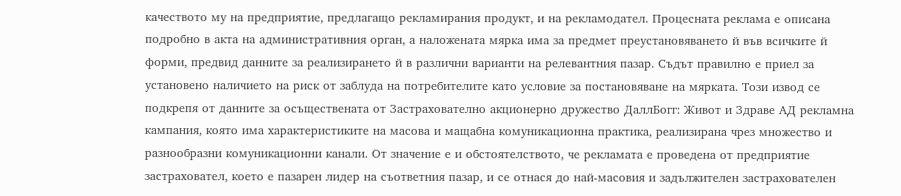качеството му на предприятие, предлагащо рекламирания продукт, и на рекламодател. Процесната реклама е описана подробно в акта на административния орган, а наложената мярка има за предмет преустановяването й във всичките й форми, предвид данните за реализирането й в различни варианти на релевантния пазар. Съдът правилно е приел за установено наличието на риск от заблуда на потребителите като условие за постановяване на мярката. Този извод се подкрепя от данните за осъществената от Застрахователно акционерно дружество ДаллБогг: Живот и Здраве АД рекламна кампания, която има характеристиките на масова и мащабна комуникационна практика, реализирана чрез множество и разнообразни комуникационни канали. От значение е и обстоятелството, че рекламата е проведена от предприятие застраховател, което е пазарен лидер на съответния пазар, и се отнася до най-масовия и задължителен застрахователен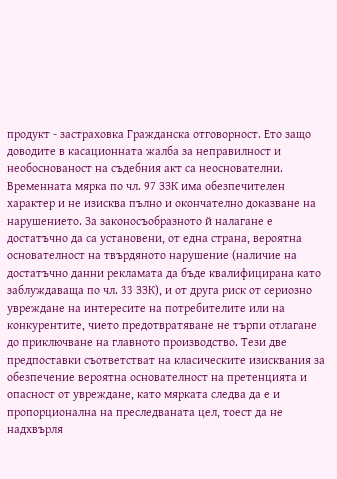продукт - застраховка Гражданска отговорност. Ето защо доводите в касационната жалба за неправилност и необоснованост на съдебния акт са неоснователни. Временната мярка по чл. 97 ЗЗК има обезпечителен характер и не изисква пълно и окончателно доказване на нарушението. За законосъобразното й налагане е достатъчно да са установени, от една страна, вероятна основателност на твърдяното нарушение (наличие на достатъчно данни рекламата да бъде квалифицирана като заблуждаваща по чл. 33 ЗЗК), и от друга риск от сериозно увреждане на интересите на потребителите или на конкурентите, чието предотвратяване не търпи отлагане до приключване на главното производство. Тези две предпоставки съответстват на класическите изисквания за обезпечение вероятна основателност на претенцията и опасност от увреждане, като мярката следва да е и пропорционална на преследваната цел, тоест да не надхвърля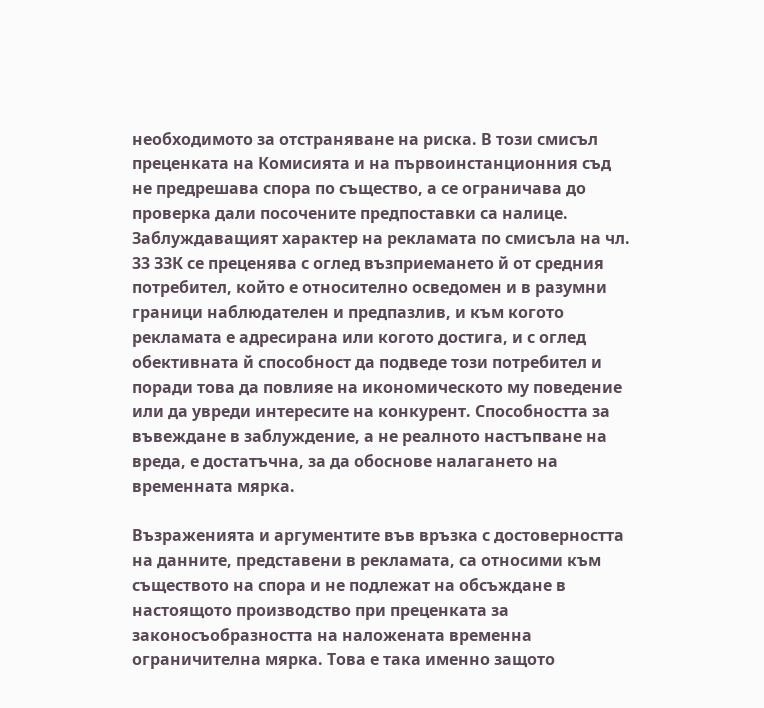необходимото за отстраняване на риска. В този смисъл преценката на Комисията и на първоинстанционния съд не предрешава спора по същество, а се ограничава до проверка дали посочените предпоставки са налице. Заблуждаващият характер на рекламата по смисъла на чл. 33 ЗЗК се преценява с оглед възприемането й от средния потребител, който е относително осведомен и в разумни граници наблюдателен и предпазлив, и към когото рекламата е адресирана или когото достига, и с оглед обективната й способност да подведе този потребител и поради това да повлияе на икономическото му поведение или да увреди интересите на конкурент. Способността за въвеждане в заблуждение, а не реалното настъпване на вреда, е достатъчна, за да обоснове налагането на временната мярка.

Възраженията и аргументите във връзка с достоверността на данните, представени в рекламата, са относими към съществото на спора и не подлежат на обсъждане в настоящото производство при преценката за законосъобразността на наложената временна ограничителна мярка. Това е така именно защото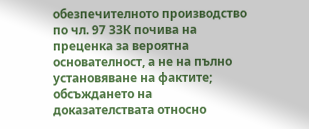обезпечителното производство по чл. 97 ЗЗК почива на преценка за вероятна основателност, а не на пълно установяване на фактите; обсъждането на доказателствата относно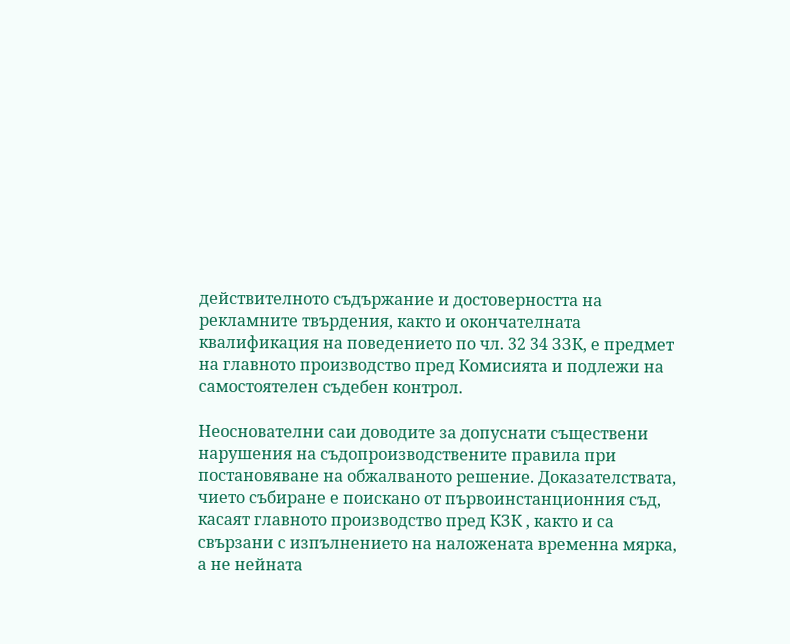действителното съдържание и достоверността на рекламните твърдения, както и окончателната квалификация на поведението по чл. 32 34 ЗЗК, е предмет на главното производство пред Комисията и подлежи на самостоятелен съдебен контрол.

Неоснователни саи доводите за допуснати съществени нарушения на съдопроизводствените правила при постановяване на обжалваното решение. Доказателствата, чието събиране е поискано от първоинстанционния съд, касаят главното производство пред КЗК , както и са свързани с изпълнението на наложената временна мярка, а не нейната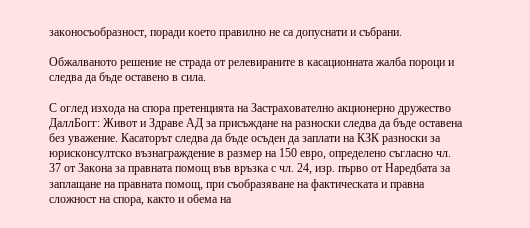законосъобразност, поради което правилно не са допуснати и събрани.

Обжалваното решение не страда от релевираните в касационната жалба пороци и следва да бъде оставено в сила.

С оглед изхода на спора претенцията на Застрахователно акционерно дружество ДаллБогг: Живот и Здраве АД за присъждане на разноски следва да бъде оставена без уважение. Касаторът следва да бъде осъден да заплати на КЗК разноски за юрисконсултско възнаграждение в размер на 150 евро, определено съгласно чл. 37 от Закона за правната помощ във връзка с чл. 24, изр. първо от Наредбата за заплащане на правната помощ, при съобразяване на фактическата и правна сложност на спора, както и обема на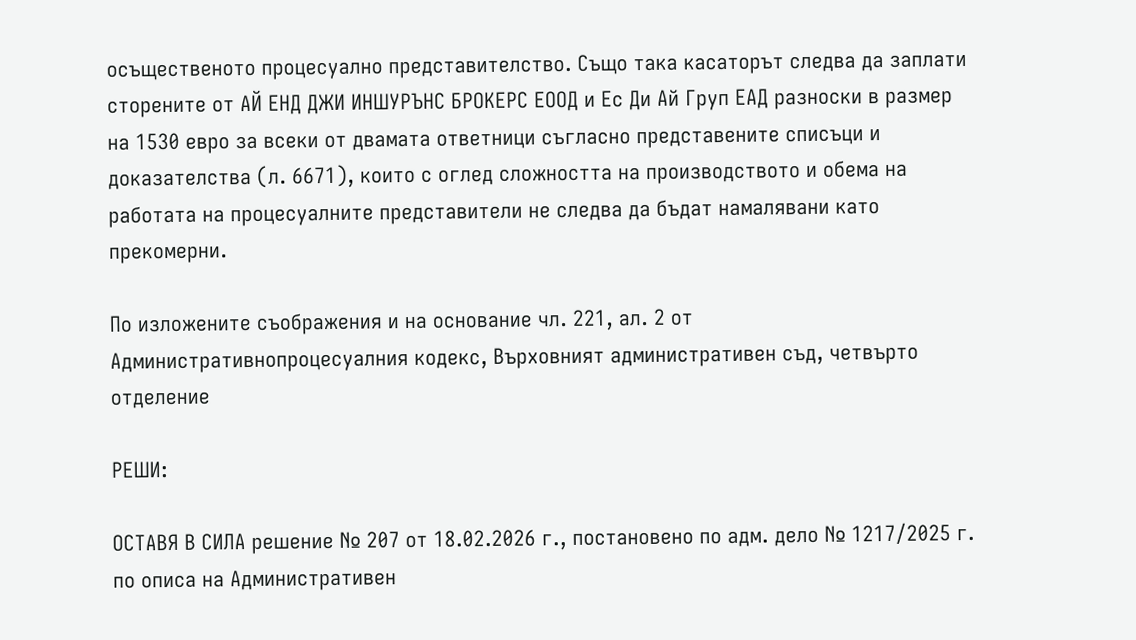осъщественото процесуално представителство. Също така касаторът следва да заплати сторените от АЙ ЕНД ДЖИ ИНШУРЪНС БРОКЕРС ЕООД и Ес Ди Ай Груп ЕАД разноски в размер на 1530 евро за всеки от двамата ответници съгласно представените списъци и доказателства (л. 6671), които с оглед сложността на производството и обема на работата на процесуалните представители не следва да бъдат намалявани като прекомерни.

По изложените съображения и на основание чл. 221, ал. 2 от Административнопроцесуалния кодекс, Върховният административен съд, четвърто отделение

РЕШИ:

ОСТАВЯ В СИЛА решение № 207 от 18.02.2026 г., постановено по адм. дело № 1217/2025 г. по описа на Административен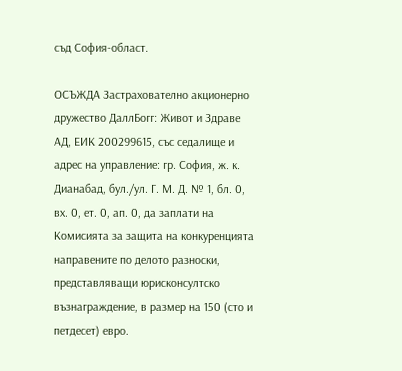съд София-област.

ОСЪЖДА Застрахователно акционерно дружество ДаллБогг: Живот и Здраве АД, ЕИК 200299615, със седалище и адрес на управление: гр. София, ж. к. Дианабад, бул./ул. Г. М. Д. № 1, бл. 0, вх. 0, ет. 0, ап. 0, да заплати на Комисията за защита на конкуренцията направените по делото разноски, представляващи юрисконсултско възнаграждение, в размер на 150 (сто и петдесет) евро.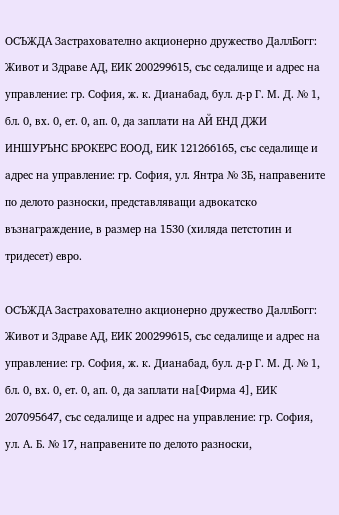ОСЪЖДА Застрахователно акционерно дружество ДаллБогг: Живот и Здраве АД, ЕИК 200299615, със седалище и адрес на управление: гр. София, ж. к. Дианабад, бул. д-р Г. М. Д. № 1, бл. 0, вх. 0, ет. 0, ап. 0, да заплати на АЙ ЕНД ДЖИ ИНШУРЪНС БРОКЕРС ЕООД, ЕИК 121266165, със седалище и адрес на управление: гр. София, ул. Янтра № 3Б, направените по делото разноски, представляващи адвокатско възнаграждение, в размер на 1530 (хиляда петстотин и тридесет) евро.

ОСЪЖДА Застрахователно акционерно дружество ДаллБогг: Живот и Здраве АД, ЕИК 200299615, със седалище и адрес на управление: гр. София, ж. к. Дианабад, бул. д-р Г. М. Д. № 1, бл. 0, вх. 0, ет. 0, ап. 0, да заплати на[Фирма 4], ЕИК 207095647, със седалище и адрес на управление: гр. София, ул. А. Б. № 17, направените по делото разноски,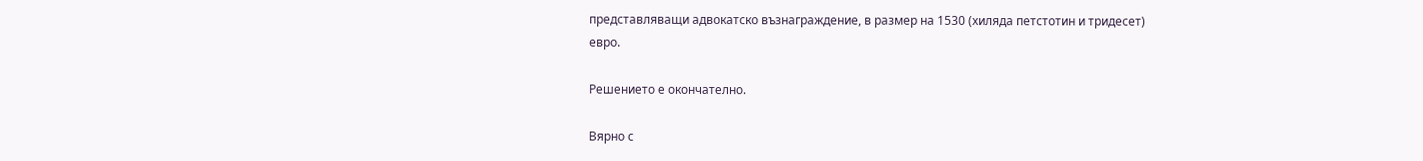представляващи адвокатско възнаграждение, в размер на 1530 (хиляда петстотин и тридесет) евро.

Решението е окончателно.

Вярно с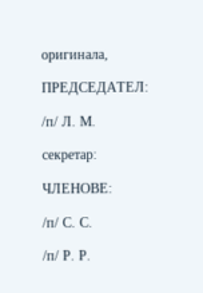оригинала,

ПРЕДСЕДАТЕЛ:

/п/ Л. М.

секретар:

ЧЛЕНОВЕ:

/п/ С. С.

/п/ Р. Р.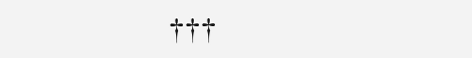†††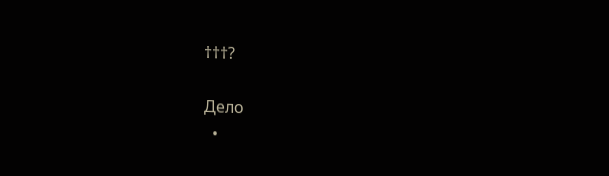†††?

Дело
  •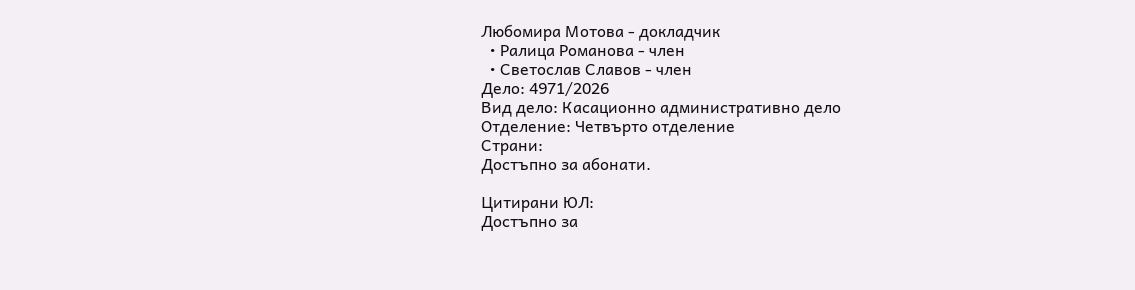Любомира Мотова - докладчик
  • Ралица Романова - член
  • Светослав Славов - член
Дело: 4971/2026
Вид дело: Касационно административно дело
Отделение: Четвърто отделение
Страни:
Достъпно за абонати.

Цитирани ЮЛ:
Достъпно за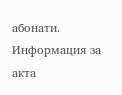абонати.
Информация за акта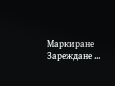Маркиране
Зареждане ...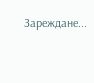Зареждане...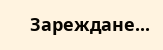Зареждане...